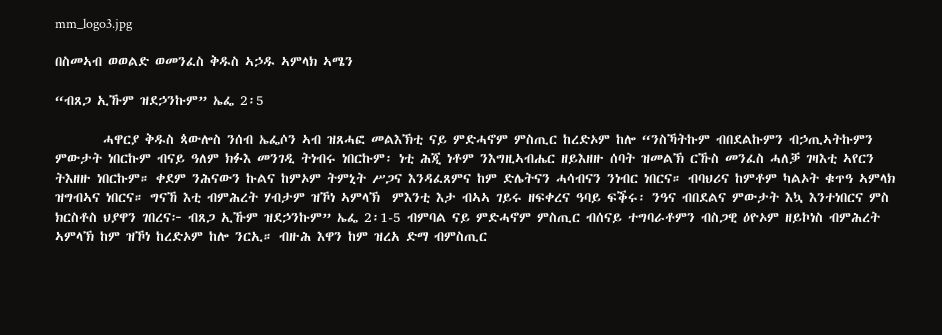mm_logo3.jpg

በስመኣብ ወወልድ ወመንፈስ ቅዱስ ኣኃዱ ኣምላክ ኣሜን

“ብጸጋ ኢኹም ዝደኃንኩም” ኤፌ 2፡5

        ሓዋርያ ቅዱስ ጳውሎስ ንሰብ ኤፌሶን ኣብ ዝጸሓፎ መልእኽቲ ናይ ምድሓኖም ምስጢር ከረድኦም ከሎ “ንስኻትኩም ብበደልኩምን ብኃጢኣትኩምን ምውታት ነበርኩም ብናይ ዓለም ክፉእ መንገዲ ትነብሩ ነበርኩም፡ ነቲ ሕጂ ነቶም ንእግዚኣብሔር ዘይእዘዙ ሰባት ዝመልኽ ርኹስ መንፈስ ሓለቓ ገዛእቲ ኣየርን ትእዘዙ ነበርኩም። ቀደም ንሕናውን ኩልና ከምኦም ትምኒት ሥጋና እንዳፈጸምና ከም ድሌትናን ሓሳብናን ንነብር ነበርና። ብባህሪና ከምቶም ካልኦት ቁጥዓ ኣምላክ ዝግብኣና ነበርና። ግናኸ እቲ ብምሕረት ሃብታም ዝኾነ ኣምላኽ  ምእንቲ እታ ብኣኣ ገይሩ ዘፍቀረና ዓባይ ፍቕሩ፡ ንዓና ብበደልና ምውታት እኳ እንተነበርና ምስ ክርስቶስ ህያዋን ገበረና፦ ብጸጋ ኢኹም ዝደኃንኩም” ኤፌ 2፡1-5 ብምባል ናይ ምድሓኖም ምስጢር ብሰናይ ተግባራቶምን ብስጋዊ ዕዮኦም ዘይኮነስ ብምሕረት ኣምላኽ ከም ዝኾነ ከረድኦም ከሎ ንርኢ። ብዙሕ እዋን ከም ዝረአ ድማ ብምስጢር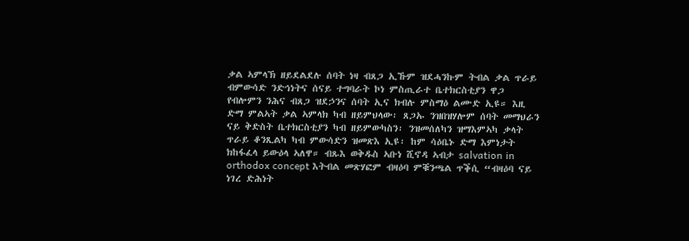ቃል ኣምላኽ ዘይደልደሉ ሰባት ነዛ ብጸጋ ኢኹም ዝደሓንኩም ትብል ቃል ጥራይ ብምውሳድ ንድኅነትና ሰናይ ተግባራት ኮነ ምስጢራተ ቤተክርስቲያን ዋጋ የብሎምን ንሕና ብጸጋ ዝደኃንና ሰባት ኢና ክብሉ ምስማዕ ልሙድ ኢዩ። እዚ ድማ ምልኣት ቃል ኣምላክ ካብ ዘይምህላው፡ ጸጋኡ ንዝበዝሃሎም ሰባት መማህራን ናይ ቅድስት ቤተክርስቲያን ካብ ዘይምውካስን፡ ንዝመሰለካን ዝማእምኣካ ቃላት ጥራይ ቆንጺልካ ካብ ምውሳድን ዝመጽእ ኢዩ፡ ከም ሳዕቤኑ ድማ እምነታት ክከፋፈላ ይውዕላ ኣለዋ። ብጹእ ወቅዱስ ኣቡነ ሺኖዳ ኣብታ salvation in orthodox concept እትብል መጽሃፎም ብዛዕባ ምቑንጫል ጥቕሲ “ብዛዕባ ናይ ነገረ ድሕነት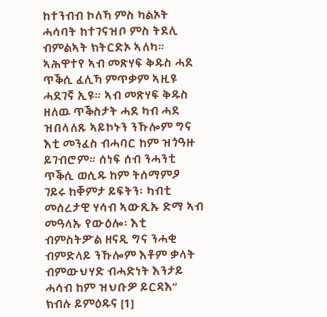ከተንብብ ኮለኻ ምስ ካልኦት ሓሳባት ከተገናዝቦ ምስ ትደሊ ብምልኣት ክትርድኦ ኣለካ። ኣሕዋተየ ኣብ መጽሃፍ ቅዱስ ሓደ ጥቕሲ ፈሊኻ ምጥቃም ኣዚዩ ሓደገኛ ኢዩ። ኣብ መጽሃፍ ቅዱስ ዘለዉ ጥቕስታት ሓደ ካብ ሓደ ዝበላለጹ ኣይኮኑን ንኹሎም ግና እቲ መንፈስ ብሓባር ከም ዝጎዓዙ ይገብሮም። ሰነፍ ሰብ ንሓንቲ ጥቕሲ ወሲዱ ከም ትሰማምዖ ገይሩ ከቐምታ ይፍትን፡ ካብቲ መሰረታዊ ሃሳብ ኣውጺኡ ድማ ኣብ መዓላኡ የውዕሎ፡ እቲ ብምስትዏል ዘናዲ ግና ንሓቂ ብምድላይ ንኹሎም እቶም ቃላት ብምውህሃድ ብሓድነት እንታይ ሓሳብ ከም ዝህቡዎ ይርዳእ” ክብሉ ይምዕዱና [1]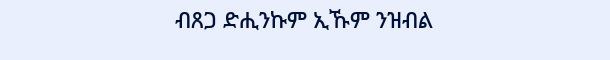ብጸጋ ድሒንኩም ኢኹም ንዝብል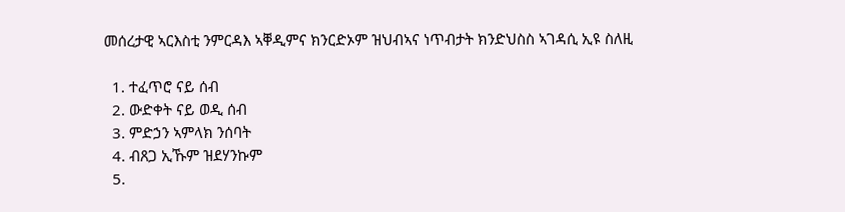መሰረታዊ ኣርእስቲ ንምርዳእ ኣቐዲምና ክንርድኦም ዝህብኣና ነጥብታት ክንድህስስ ኣገዳሲ ኢዩ ስለዚ

  1. ተፈጥሮ ናይ ሰብ
  2. ውድቀት ናይ ወዲ ሰብ
  3. ምድኃን ኣምላክ ንሰባት
  4. ብጸጋ ኢኹም ዝደሃንኩም
  5.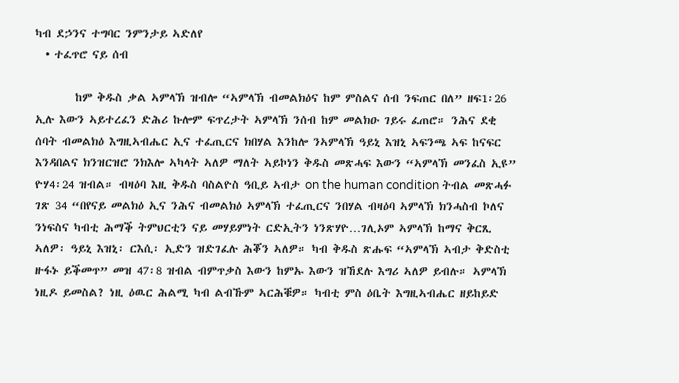ካብ ደኃንና ተግባር ንምንታይ ኣድለየ
  • ተፈጥሮ ናይ ሰብ

        ከም ቅዱስ ቃል ኣምላኽ ዝብሎ “ኣምላኽ ብመልክዕና ከም ምስልና ሰብ ንፍጠር በለ” ዘፍ1፡26 ኢሉ እውን ኣይተረፈን ድሕሪ ኩሎም ፍጥረታት ኣምላኽ ንሰብ ከም መልክዑ ገይሩ ፈጠሮ። ንሕና ደቂ ሰባት ብመልክዕ እግዚኣብሔር ኢና ተፈጢርና ክበሃል እንከሎ ንኣምላኽ ዓይኒ እዝኒ ኣፍንጫ ኣፍ ከናፍር እንዳበልና ክንዝርዝሮ ንክእሎ ኣካላት ኣለዎ ማለት ኣይኮነን ቅዱስ መጽሓፍ እውን “ኣምላኽ መንፈስ ኢዩ” ዮሃ4፡24 ዝብል። ብዛዕባ እዚ ቅዱስ ባስልዮስ ዓቢይ ኣብታ on the human condition ትብል መጽሓፉ ገጽ 34 “በየናይ መልክዕ ኢና ንሕና ብመልክዕ ኣምላኽ ተፈጢርና ንበሃል ብዛዕባ ኣምላኽ ክንሓስብ ኮለና ንነፍስና ካብቲ ሕማቕ ትምህርቲን ናይ መሃይምነት ርድኢትን ነንጽሃዮ…ገሊኦም ኣምላኽ ከማና ቅርጺ ኣለዎ፡ ዓይኒ እዝኒ፡ ርእሲ፡ ኢድን ዝድገፈሉ ሕቖን ኣለዎ። ካብ ቅዱስ ጽሑፍ “ኣምላኽ ኣብታ ቅድስቲ ዙፋኑ ይቕመጥ” መዝ 47፡8 ዝብል ብምጥቃስ እውን ከምኡ እውን ዝኸደሉ እግሪ ኣለዎ ይብሉ። ኣምላኽ ነዚዶ ይመስል? ነዚ ዕዉር ሕልሚ ካብ ልብኹም ኣርሕቑዎ። ካብቲ ምስ ዕቤት እግዚኣብሔር ዘይከይድ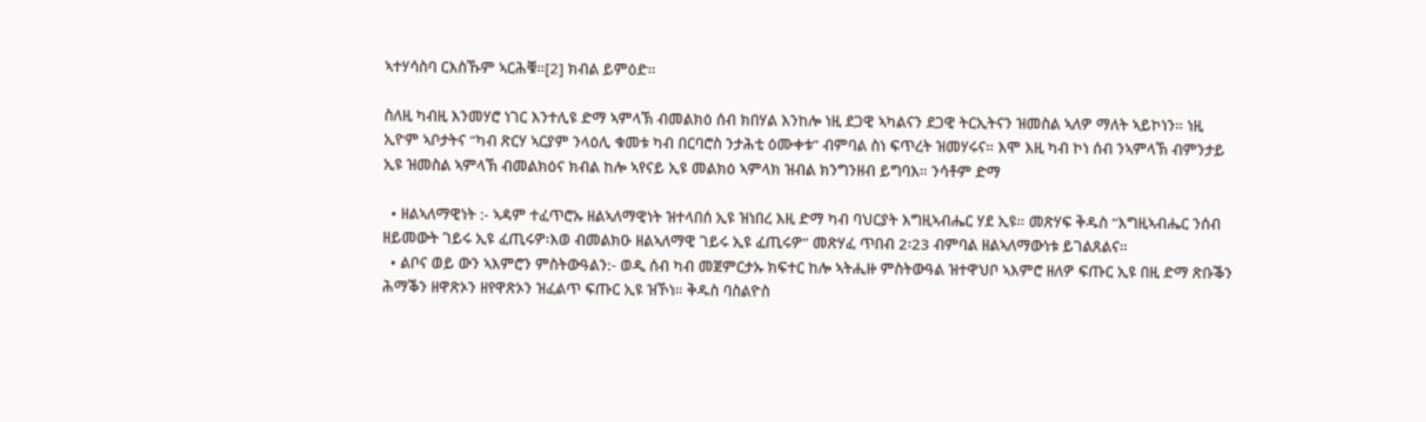ኣተሃሳስባ ርእስኹም ኣርሕቑ።[2] ክብል ይምዕድ።

ስለዚ ካብዚ እንመሃሮ ነገር እንተሊዩ ድማ ኣምላኽ ብመልክዕ ሰብ ክበሃል እንከሎ ነዚ ደጋዊ ኣካልናን ደጋዊ ትርኢትናን ዝመስል ኣለዎ ማለት ኣይኮነን። ነዚ ኢዮም ኣቦታትና “ካብ ጽርሃ ኣርያም ንላዕሊ ቁመቱ ካብ በርባሮስ ንታሕቲ ዕሙቀቱ” ብምባል ስነ ፍጥረት ዝመሃሩና። እሞ እዚ ካብ ኮነ ሰብ ንኣምላኽ ብምንታይ ኢዩ ዝመስል ኣምላኽ ብመልክዕና ክብል ከሎ ኣየናይ ኢዩ መልክዕ ኣምላክ ዝብል ክንግንዘብ ይግባእ። ንሳቶም ድማ

  • ዘልኣለማዊነት :- ኣዳም ተፈጥሮኡ ዘልኣለማዊነት ዝተላበሰ ኢዩ ዝነበረ እዚ ድማ ካብ ባህርያት እግዚኣብሔር ሃደ ኢዩ። መጽሃፍ ቅዱስ “እግዚኣብሔር ንሰብ ዘይመውት ገይሩ ኢዩ ፈጢሩዎ፡እወ ብመልክዑ ዘልኣለማዊ ገይሩ ኢዩ ፈጢሩዎ” መጽሃፈ ጥበብ 2፡23 ብምባል ዘልኣለማውነቱ ይገልጸልና።
  • ልቦና ወይ ውን ኣእምሮን ምስትውዓልን:- ወዲ ሰብ ካብ መጀምርታኡ ክፍተር ከሎ ኣትሒዙ ምስትውዓል ዝተዋህቦ ኣእምሮ ዘለዎ ፍጡር ኢዩ በዚ ድማ ጽቡቕን ሕማቕን ዘዋጽኦን ዘየዋጽኦን ዝፈልጥ ፍጡር ኢዩ ዝኾነ። ቅዱስ ባስልዮስ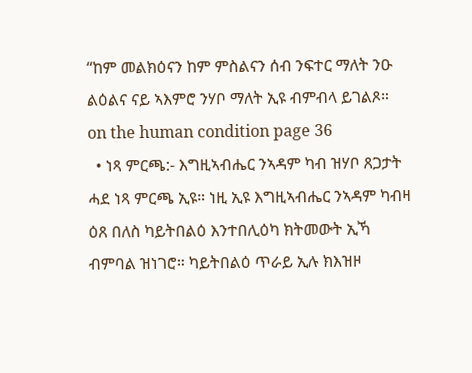“ከም መልክዕናን ከም ምስልናን ሰብ ንፍተር ማለት ንዑ ልዕልና ናይ ኣእምሮ ንሃቦ ማለት ኢዩ ብምብላ ይገልጾ። on the human condition page 36
  • ነጻ ምርጫ:- እግዚኣብሔር ንኣዳም ካብ ዝሃቦ ጸጋታት ሓደ ነጻ ምርጫ ኢዩ። ነዚ ኢዩ እግዚኣብሔር ንኣዳም ካብዛ ዕጸ በለስ ካይትበልዕ እንተበሊዕካ ክትመውት ኢኻ ብምባል ዝነገሮ። ካይትበልዕ ጥራይ ኢሉ ክእዝዞ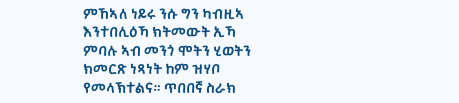ምኸኣለ ነይሩ ንሱ ግን ካብዚኣ እንተበሊዕኻ ክትመውት ኢኻ ምባሉ ኣብ መንጎ ሞትን ሂወትን ክመርጽ ነጻነት ከም ዝሃቦ የመላኽተልና። ጥበበኛ ስራክ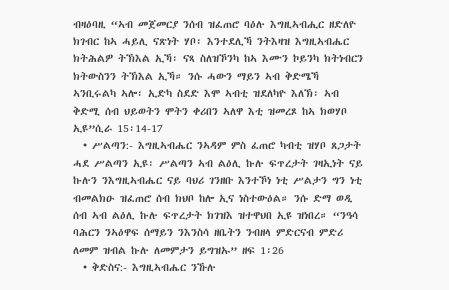ብዛዕባዚ “ኣብ መጀመርያ ንሰብ ዝፈጠሮ ባዕሉ እግዚኣብሒር ዘድለዮ ክገብር ከኣ ሓይሊ ናጽነት ሃቦ፡ እንተደሊኻ ንትእዛዝ እግዚኣብሔር ክትሕልዎ ትኽእል ኢኻ፡ ናጻ ስለዝኾንካ ከኣ እሙን ኮይንካ ክትነብርን ክትውስንን ትኽእል ኢኻ። ንሱ ሓውን ማይን ኣብ ቅድሜኻ ኣንቢሩልካ ኣሎ፡ ኢድካ ስደድ እሞ ኣብቲ ዝደለካዮ እለኽ፡ ኣብ ቅድሚ ሰብ ህይወትን ሞትን ቀሪበን ኣለዋ እቲ ዝመረጾ ከኣ ክወሃቦ ኢዩ”ሲራ 15፡14-17
  • ሥልጣን:- እግዚኣብሔር ንኣዳም ምስ ፈጠሮ ካብቲ ዝሃቦ ጸጋታት ሓደ ሥልጣን ኢዩ፡ ሥልጣን ኣብ ልዕሊ ኩሉ ፍጥረታት ገዛኢነት ናይ ኩሉን ንእግዚኣብሔር ናይ ባህሪ ገንዘቡ እንተኾነ ነቲ ሥልታን ግን ነቲ ብመልክዑ ዝፈጠሮ ሰብ ክህቦ ከሎ ኢና ነስተውዕል። ንሱ ድማ ወዲ ሰብ ኣብ ልዕሊ ኩሉ ፍጥረታት ክገዝእ ዝተዋህበ ኢዩ ዝነበረ። “ንዓሳ ባሕርን ንኣዕዋፍ ሰማይን ንእንስሳ ዘቤትን ንብዘላ ምድርናብ ምድሪ ለመም ዝብል ኩሉ ለመምታን ይግዝኡ” ዘፍ 1፡26
  • ቅድስና:- እግዚኣብሔር ንኹሉ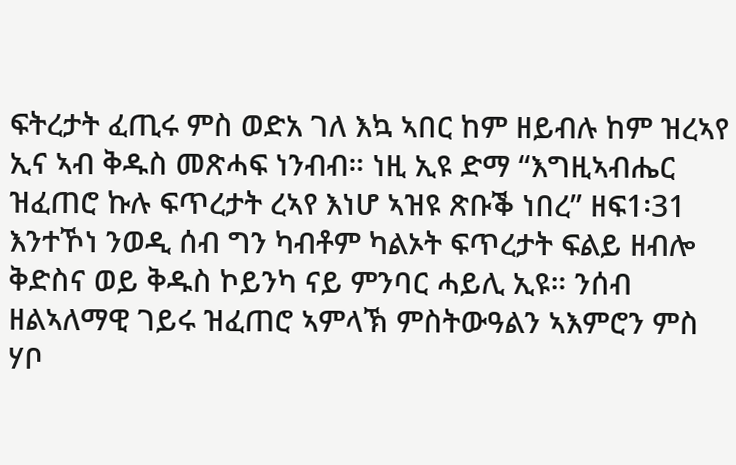ፍትረታት ፈጢሩ ምስ ወድአ ገለ እኳ ኣበር ከም ዘይብሉ ከም ዝረኣየ ኢና ኣብ ቅዱስ መጽሓፍ ነንብብ። ነዚ ኢዩ ድማ “እግዚኣብሔር ዝፈጠሮ ኩሉ ፍጥረታት ረኣየ እነሆ ኣዝዩ ጽቡቕ ነበረ” ዘፍ1፡31 እንተኾነ ንወዲ ሰብ ግን ካብቶም ካልኦት ፍጥረታት ፍልይ ዘብሎ ቅድስና ወይ ቅዱስ ኮይንካ ናይ ምንባር ሓይሊ ኢዩ። ንሰብ ዘልኣለማዊ ገይሩ ዝፈጠሮ ኣምላኽ ምስትውዓልን ኣእምሮን ምስ ሃቦ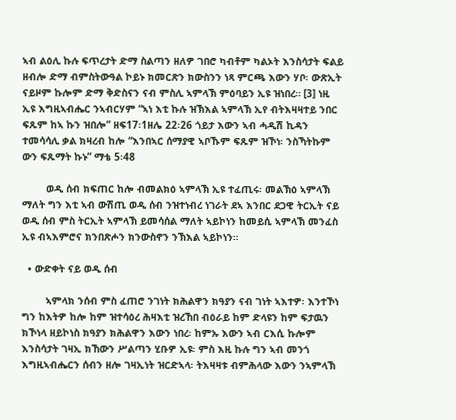ኣብ ልዕሊ ኩሉ ፍጥረታት ድማ ስልጣን ዘለዎ ገበሮ ካብቶም ካልኦት እንስሳታት ፍልይ ዘብሎ ድማ ብምስትውዓል ኮይኑ ክመርጽን ክውስንን ነጻ ምርጫ እውን ሃቦ፡ ውጽኢት ናይዞም ኩሎም ድማ ቅድስናን ናብ ምስሊ ኣምላኽ ምዕባይን ኢዩ ዝነበረ። [3] ነዚ ኢዩ እግዚኣብሔር ንኣብርሃም “ኣነ እቲ ኩሉ ዝኽእል ኣምላኽ ኢየ ብትእዛዛተይ ንበር ፍጹም ከኣ ኩን ዝበሎ” ዘፍ17፡1ዘሌ 22፡26 ጎይታ እውን ኣብ ሓዲሽ ኪዳን ተመሳሳሊ ቃል ክዛረብ ከሎ “እንበኣር ሰማያዊ ኣቦኹም ፍጹም ዝኾነ፡ ንስኻትኩም ውን ፍጹማት ኩኑ” ማቴ 5፡48

        ወዲ ሰብ ክፍጠር ከሎ ብመልክዕ ኣምላኽ ኢዩ ተፈጢሩ፡ መልኽዕ ኣምላኽ ማለት ግን እቲ ኣብ ውሽጢ ወዲ ሰብ ንዝተነብረ ነገራት ደኣ እንበር ደጋዊ ትርኢት ናይ ወዲ ሰብ ምስ ትርኢት ኣምላኽ ይመሳሰል ማለት ኣይኮነን ከመይሲ ኣምላኽ መንፈስ ኢዩ ብኣእምሮና ክንበጽሖን ክንውስኖን ንኽእል ኣይኮነን።

  • ውድቀት ናይ ወዲ ሰብ

        ኣምላክ ንሰብ ምስ ፈጠሮ ንገነት ክሕልዋን ክዓያን ናብ ገነት ኣእተዎ፡ እንተኾነ ግን ከእትዎ ከሎ ከም ዝተሳዕረ ሕዛእቲ ዝረኸበ ብዕራይ ከም ድላዩን ከም ፍታዉን ክኾነላ ዘይኮነስ ክዓያን ክሕልዋን እውን ነበረ፡ ከምኡ እውን ኣብ ርእሲ ኩሎም እንስሳታት ገዛኢ ክኸውን ሥልጣን ሂቡዎ ኢዩ፡ ምስ እዚ ኩሉ ግን ኣብ መንጎ እግዚኣብሔርን ሰብን ዘሎ ገዛኢነት ዝርድኣላ፡ ትእዛዛቱ ብምሕላው እውን ንኣምላኽ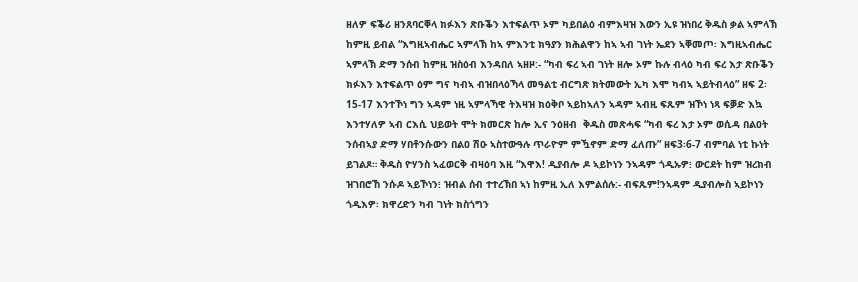ዘለዎ ፍቕሪ ዘንጸባርቐላ ክፉእን ጽቡቕን እተፍልጥ ኦም ካይበልዕ ብምእዛዝ እውን ኢዩ ዝነበረ ቅዱስ ቃል ኣምላኽ ከምዚ ይብል “እግዚኣብሔር ኣምላኽ ከኣ ምእንቲ ክዓያን ክሕልዋን ከኣ ኣብ ገነት ኤደን ኣቐመጦ፡ እግዚኣብሔር ኣምላኽ ድማ ንሰብ ከምዚ ዝስዕብ እንዳበለ ኣዘዞ:- “ካብ ፍረ ኣብ ገነት ዘሎ ኦም ኩሉ ብላዕ ካብ ፍረ እታ ጽቡቕን ክፉእን እተፍልጥ ዕም ግና ካብኣ ብዝበላዕኻላ መዓልቲ ብርግጽ ክትመውት ኢካ እሞ ካብኣ ኣይትብላዕ” ዘፍ 2፡15-17 እንተኾነ ግን ኣዳም ነዚ ኣምላኻዊ ትእዛዝ ክዕቅቦ ኣይከኣለን ኣዳም ኣብዚ ፍጹም ዝኾነ ነጻ ፍቓድ እኳ እንተሃለዎ ኣብ ርእሲ ህይወት ሞት ክመርጽ ከሎ ኢና ንዕዘብ  ቅዱስ መጽሓፍ “ካብ ፍረ እታ ኦም ወሲዳ በልዐት ንሰብኣያ ድማ ሃበቶንሱውን በልዐ ሽዑ ኣስተውዓሉ ጥራዮም ምዃኖም ድማ ፈለጡ” ዘፍ3፡6-7 ብምባል ነቲ ኩነት ይገልጾ። ቅዱስ ዮሃንስ ኣፈወርቅ ብዛዕባ እዚ “እዋእ! ዲያብሎ ዶ ኣይኮነን ንኣዳም ጎዲኡዎ፧ ውርደት ከም ዝረክብ ዝገበሮኸ ንሱዶ ኣይኾነን፧ ዝብል ሰብ ተተረኽበ ኣነ ከምዚ ኢለ እምልሰሉ:- ብፍጹም!ንኣዳም ዲያብሎስ ኣይኮነን ጎዲእዎ፡ ክዋረድን ካብ ገነት ክስጎግን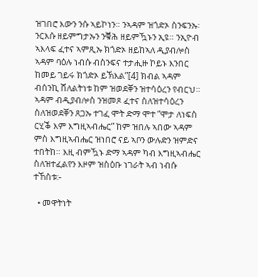ዝገበሮ እውን ንሱ ኣይኮነን። ንኣዳም ዝጎድኦ ስንፍንኡ፡ ንርእሱ ዘይምግታኡን ንቑሕ ዘይምዃኑን ኢዩ። ንኢዮብ ኣእላፍ ፈተና ኣምጺኡ ክጎድኦ ዘይከኣለ ዲያብሎስ ኣዳም ባዕሉ ነብሱ ብስንፍና ተታሒዙ ኮይኑ እንበር ከመይ ገይሩ ክጎድኦ ይኽእል”[4] ክብል ኣዳም ብሰንኪ ሸለልትነቱ ከም ዝወደቐን ዝተሳዕረን የብርህ። ኣዳም ብዲያብሎስ ንዝመጾ ፈተና ስለዝተሳዕረን ስለዝወደቐን ጸጋኡ ተገፈ ሞት ድማ ሞተ “ሞታ ለነፍስ ርሂቕ እም እግዚኣብሔር” ከም ዝበሉ ኣበው ኣዳም ምስ እግዚኣብሔር ዝነበሮ ናይ ኣቦን ውሉድን ዝምድና ተበትከ። እዚ ብምዃኑ ድማ ኣዳም ካብ እግዚኣብሔር ስለዝተፈልየን እዞም ዝስዕቡ ነገራት ኣብ ነብሱ ተኸስቱ:-

  • መዋትነት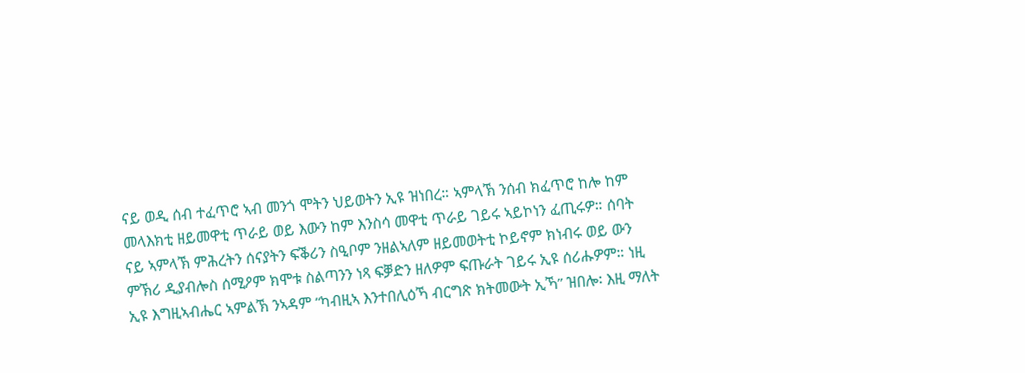ናይ ወዲ ሰብ ተፈጥሮ ኣብ መንጎ ሞትን ህይወትን ኢዩ ዝነበረ። ኣምላኽ ንሰብ ክፈጥሮ ከሎ ከም መላእክቲ ዘይመዋቲ ጥራይ ወይ እውን ከም እንስሳ መዋቲ ጥራይ ገይሩ ኣይኮነን ፈጢሩዎ። ሰባት ናይ ኣምላኽ ምሕረትን ሰናያትን ፍቕሪን ስዒቦም ንዘልኣለም ዘይመወትቲ ኮይኖም ክነብሩ ወይ ውን ምኽሪ ዲያብሎስ ሰሚዖም ክሞቱ ስልጣንን ነጻ ፍቓድን ዘለዎም ፍጡራት ገይሩ ኢዩ ሰሪሑዎም። ነዚ ኢዩ እግዚኣብሔር ኣምልኽ ንኣዳም “ካብዚኣ እንተበሊዕኻ ብርግጽ ክትመውት ኢኻ” ዝበሎ፡ እዚ ማለት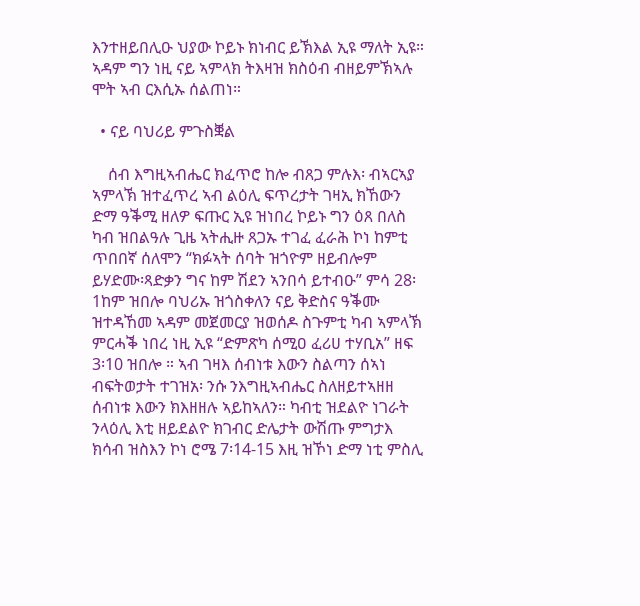እንተዘይበሊዑ ህያው ኮይኑ ክነብር ይኽእል ኢዩ ማለት ኢዩ። ኣዳም ግን ነዚ ናይ ኣምላክ ትእዛዝ ክስዕብ ብዘይምኽኣሉ ሞት ኣብ ርእሲኡ ሰልጠነ።

  • ናይ ባህሪይ ምጉስቛል

    ሰብ እግዚኣብሔር ክፈጥሮ ከሎ ብጸጋ ምሉእ፡ ብኣርኣያ ኣምላኽ ዝተፈጥረ ኣብ ልዕሊ ፍጥረታት ገዛኢ ክኸውን ድማ ዓቕሚ ዘለዎ ፍጡር ኢዩ ዝነበረ ኮይኑ ግን ዕጸ በለስ ካብ ዝበልዓሉ ጊዜ ኣትሒዙ ጸጋኡ ተገፈ ፈራሕ ኮነ ከምቲ ጥበበኛ ሰለሞን “ክፉኣት ሰባት ዝጎዮም ዘይብሎም ይሃድሙ፡ጻድቃን ግና ከም ሽደን ኣንበሳ ይተብዑ” ምሳ 28፡1ከም ዝበሎ ባህሪኡ ዝጎስቀለን ናይ ቅድስና ዓቕሙ ዝተዳኸመ ኣዳም መጀመርያ ዝወሰዶ ስጉምቲ ካብ ኣምላኽ ምርሓቕ ነበረ ነዚ ኢዩ “ድምጽካ ሰሚዐ ፈሪሀ ተሃቢአ” ዘፍ 3፡10 ዝበሎ ። ኣብ ገዛእ ሰብነቱ እውን ስልጣን ሰኣነ ብፍትወታት ተገዝአ፡ ንሱ ንእግዚኣብሔር ስለዘይተኣዘዘ ሰብነቱ እውን ክእዘዘሉ ኣይከኣለን። ካብቲ ዝደልዮ ነገራት ንላዕሊ እቲ ዘይደልዮ ክገብር ድሌታት ውሽጡ ምግታእ ክሳብ ዝስእን ኮነ ሮሜ 7፡14-15 እዚ ዝኾነ ድማ ነቲ ምስሊ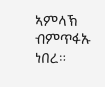ኣምላኽ ብምጥፋኡ ነበረ።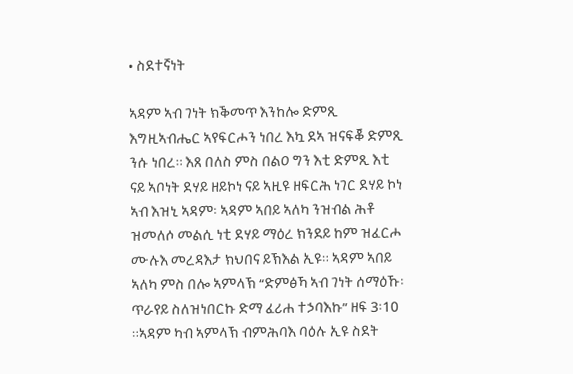• ስደተኛነት

ኣዳም ኣብ ገነት ክቕመጥ እንከሎ ድምጺ እግዚኣብሔር ኣየፍርሖን ነበረ እኳ ደኣ ዝናፍቖ ድምጺ ንሱ ነበረ። እጸ በለስ ምስ በልዐ ግን እቲ ድምጺ እቲ ናይ ኣቦነት ደሃይ ዘይኮነ ናይ ኣዚዩ ዘፍርሕ ነገር ደሃይ ኮነ ኣብ እዝኒ ኣዳም፡ ኣዳም ኣበይ ኣለካ ንዝብል ሕቶ ዝመለሶ መልሲ ነቲ ደሃይ ማዕረ ክንደይ ከም ዝፈርሖ ሙሉእ መረዳእታ ክህበና ይኽእል ኢዩ። ኣዳም ኣበይ ኣለካ ምስ በሎ ኣምላኽ “ድምፅኻ ኣብ ገነት ሰማዕኹ፡ ጥራየይ ስለዝነበርኩ ድማ ፈሪሐ ተኃባእኩ” ዘፍ 3፡10 ።ኣዳም ካብ ኣምላኽ ብምሕባእ ባዕሉ ኢዩ ስደት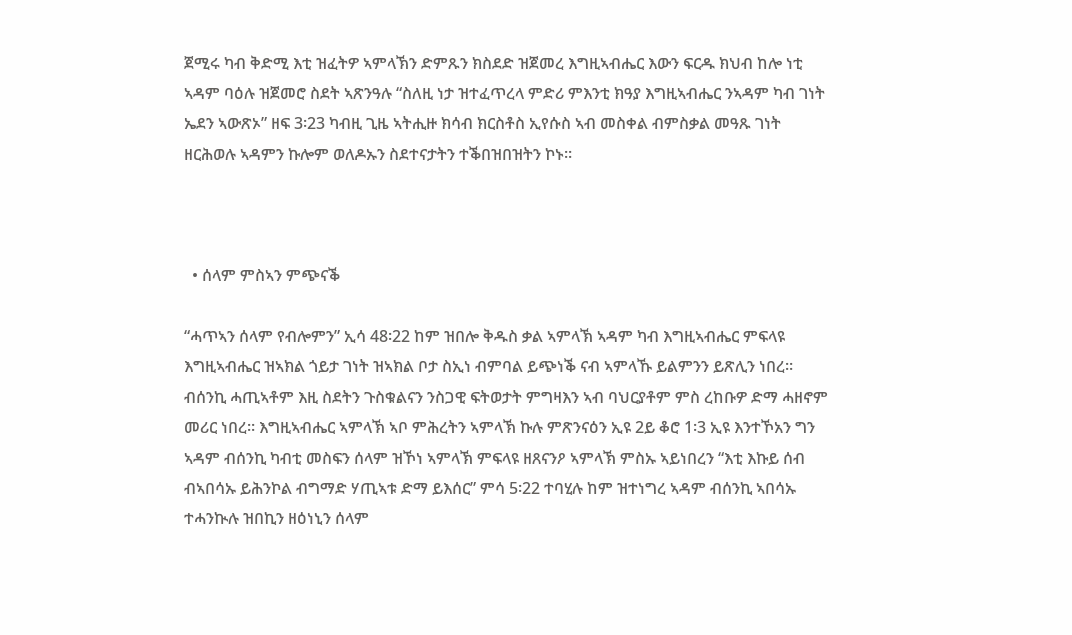ጀሚሩ ካብ ቅድሚ እቲ ዝፈትዎ ኣምላኽን ድምጹን ክስደድ ዝጀመረ እግዚኣብሔር እውን ፍርዱ ክህብ ከሎ ነቲ ኣዳም ባዕሉ ዝጀመሮ ስደት ኣጽንዓሉ “ስለዚ ነታ ዝተፈጥረላ ምድሪ ምእንቲ ክዓያ እግዚኣብሔር ንኣዳም ካብ ገነት ኤደን ኣውጽኦ” ዘፍ 3፡23 ካብዚ ጊዜ ኣትሒዙ ክሳብ ክርስቶስ ኢየሱስ ኣብ መስቀል ብምስቃል መዓጹ ገነት ዘርሕወሉ ኣዳምን ኩሎም ወለዶኡን ስደተናታትን ተቕበዝበዝትን ኮኑ።



  • ሰላም ምስኣን ምጭናቕ

“ሓጥኣን ሰላም የብሎምን” ኢሳ 48፡22 ከም ዝበሎ ቅዱስ ቃል ኣምላኽ ኣዳም ካብ እግዚኣብሔር ምፍላዩ እግዚኣብሔር ዝኣክል ጎይታ ገነት ዝኣክል ቦታ ስኢነ ብምባል ይጭነቕ ናብ ኣምላኹ ይልምንን ይጽሊን ነበረ። ብሰንኪ ሓጢኣቶም እዚ ስደትን ጉስቁልናን ንስጋዊ ፍትወታት ምግዛእን ኣብ ባህርያቶም ምስ ረከቡዎ ድማ ሓዘኖም መሪር ነበረ። እግዚኣብሔር ኣምላኽ ኣቦ ምሕረትን ኣምላኽ ኩሉ ምጽንናዕን ኢዩ 2ይ ቆሮ 1፡3 ኢዩ እንተኾአን ግን ኣዳም ብሰንኪ ካብቲ መስፍን ሰላም ዝኾነ ኣምላኽ ምፍላዩ ዘጸናንዖ ኣምላኽ ምስኡ ኣይነበረን “እቲ እኩይ ሰብ ብኣበሳኡ ይሕንኮል ብግማድ ሃጢኣቱ ድማ ይእሰር” ምሳ 5፡22 ተባሂሉ ከም ዝተነግረ ኣዳም ብሰንኪ ኣበሳኡ ተሓንኲሉ ዝበኪን ዘዕነኒን ሰላም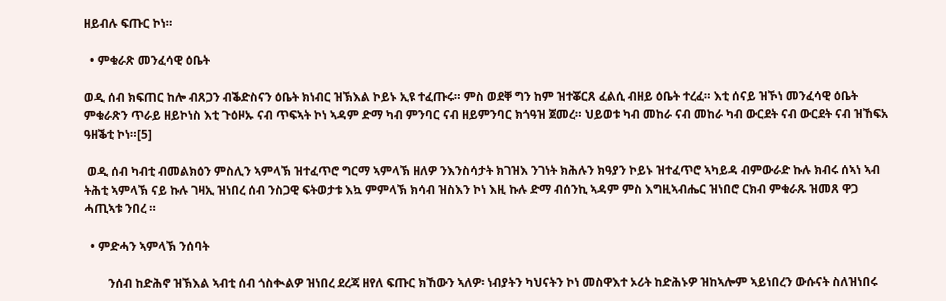ዘይብሉ ፍጡር ኮነ።

  • ምቁራጽ መንፈሳዊ ዕቤት

ወዲ ሰብ ክፍጠር ከሎ ብጸጋን ብቕድስናን ዕቤት ክነብር ዝኽእል ኮይኑ ኢዩ ተፈጡሩ። ምስ ወደቐ ግን ከም ዝተቖርጸ ፈልሲ ብዘይ ዕቤት ተረፈ። እቲ ሰናይ ዝኾነ መንፈሳዊ ዕቤት ምቁራጽን ጥራይ ዘይኮነስ እቲ ጉዕዞኡ ናብ ጥፍኣት ኮነ ኣዳም ድማ ካብ ምንባር ናብ ዘይምንባር ክጎዓዝ ጀመረ። ህይወቱ ካብ መከራ ናብ መከራ ካብ ውርደት ናብ ውርደት ናብ ዝኸፍአ ዓዘቕቲ ኮነ።[5]

 ወዲ ሰብ ካብቲ ብመልክዕን ምስሊን ኣምላኽ ዝተፈጥሮ ግርማ ኣምላኽ ዘለዎ ንእንስሳታት ክገዝእ ንገነት ክሕሉን ክዓያን ኮይኑ ዝተፈጥሮ ኣካይዳ ብምውራድ ኩሉ ክብሩ ሰኣነ ኣብ ትሕቲ ኣምላኽ ናይ ኩሉ ገዛኢ ዝነበረ ሰብ ንስጋዊ ፍትወታቱ እኳ ምምላኽ ክሳብ ዝስእን ኮነ እዚ ኩሉ ድማ ብሰንኪ ኣዳም ምስ እግዚኣብሔር ዝነበሮ ርክብ ምቁራጹ ዝመጸ ዋጋ ሓጢኣቱ ንበረ ።

  • ምድሓን ኣምላኽ ንሰባት

        ንሰብ ከድሕኖ ዝኽእል ኣብቲ ሰብ ጎስቊልዎ ዝነበረ ደረጃ ዘየለ ፍጡር ክኸውን ኣለዎ፡ ነብያትን ካህናትን ኮነ መስዋእተ ኦሪት ከድሕኑዎ ዝከኣሎም ኣይነበረን ውሱናት ስለዝነበሩ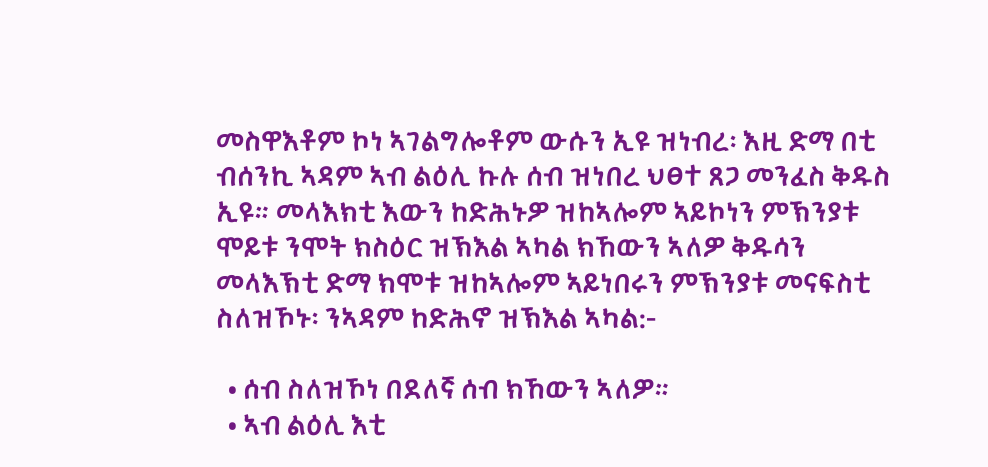መስዋእቶም ኮነ ኣገልግሎቶም ውሱን ኢዩ ዝነብረ፡ እዚ ድማ በቲ ብሰንኪ ኣዳም ኣብ ልዕሊ ኩሉ ሰብ ዝነበረ ህፀተ ጸጋ መንፈስ ቅዱስ ኢዩ። መላእክቲ እውን ከድሕኑዎ ዝከኣሎም ኣይኮነን ምኽንያቱ ሞይቱ ንሞት ክስዕር ዝኽእል ኣካል ክኸውን ኣለዎ ቅዱሳን መላእኽቲ ድማ ክሞቱ ዝከኣሎም ኣይነበሩን ምኽንያቱ መናፍስቲ ስለዝኾኑ፡ ንኣዳም ከድሕኖ ዝኽእል ኣካል:-

  • ሰብ ስለዝኾነ በደለኛ ሰብ ክኸውን ኣለዎ።
  • ኣብ ልዕሊ እቲ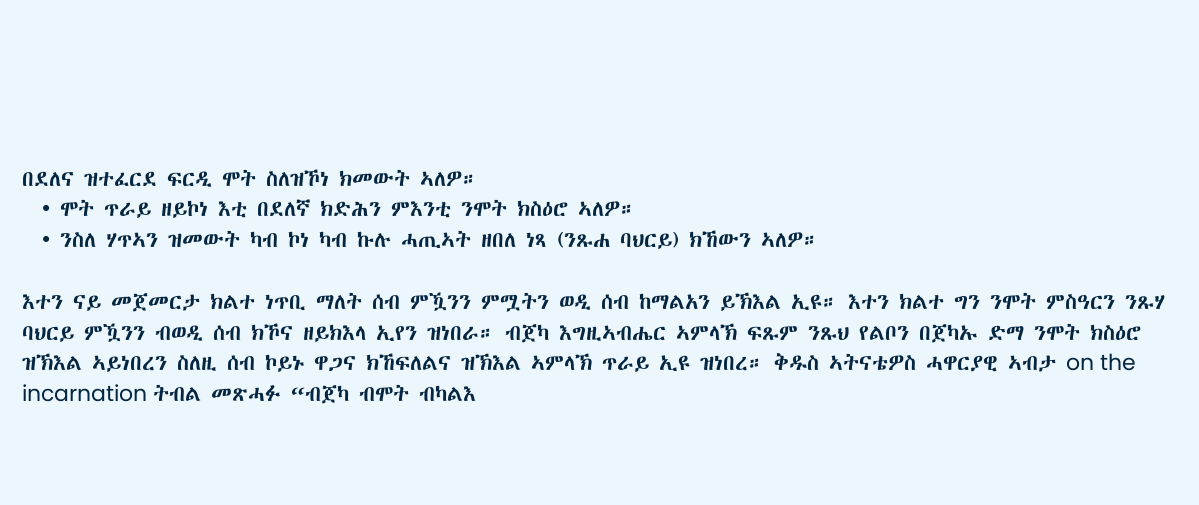በደለና ዝተፈርደ ፍርዲ ሞት ስለዝኾነ ክመውት ኣለዎ።
  • ሞት ጥራይ ዘይኮነ እቲ በደለኛ ክድሕን ምእንቲ ንሞት ክስዕሮ ኣለዎ።
  • ንስለ ሃጥኣን ዝመውት ካብ ኮነ ካብ ኩሉ ሓጢኣት ዘበለ ነጻ (ንጹሐ ባህርይ) ክኸውን ኣለዎ።

እተን ናይ መጀመርታ ክልተ ነጥቢ ማለት ሰብ ምዃንን ምሟትን ወዲ ሰብ ከማልአን ይኽእል ኢዩ። እተን ክልተ ግን ንሞት ምስዓርን ንጹሃ ባህርይ ምዃንን ብወዲ ሰብ ክኾና ዘይክእላ ኢየን ዝነበራ። ብጀካ እግዚኣብሔር ኣምላኽ ፍጹም ንጹህ የልቦን በጀካኡ ድማ ንሞት ክስዕሮ ዝኽእል ኣይነበረን ስለዚ ሰብ ኮይኑ ዋጋና ክኸፍለልና ዝኽእል ኣምላኽ ጥራይ ኢዩ ዝነበረ። ቅዱስ ኣትናቴዎስ ሓዋርያዊ ኣብታ on the incarnation ትብል መጽሓፉ “ብጀካ ብሞት ብካልእ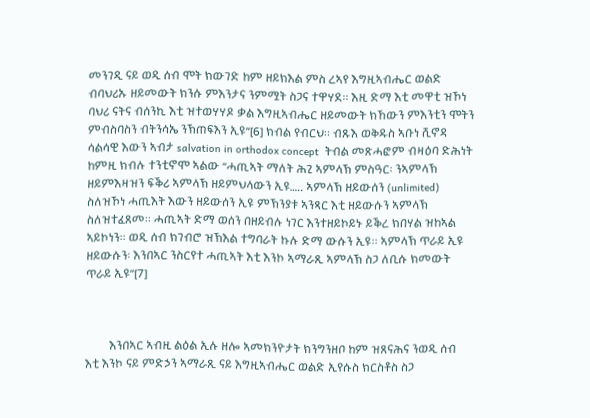መንገዲ ናይ ወዲ ሰብ ሞት ክውገድ ከም ዘይክእል ምስ ረኣየ እግዚኣብሔር ወልድ ብባህሪኡ ዘይመውት ክንሱ ምእንታና ንምሟት ስጋና ተዋሃደ። እዚ ድማ እቲ መዋቲ ዝኾነ ባህሪ ናትና ብሰንኪ እቲ ዝተወሃሃዶ ቃል እግዚኣብሔር ዘይመውት ክኸውን ምእንቲን ሞትን ምብስባስን ብትንሳኤ ንኽጠፍእን ኢዩ”[6] ክብል የብርህ። ብጹእ ወቅዱስ ኣቡነ ሺኖዳ ሳልሳዊ እውን ኣብታ salvation in orthodox concept  ትብል መጽሓፎም ብዛዕባ ድሕነት ከምዚ ክብሉ ተንቲኖሞ ኣልው “ሓጢኣት ማለት ሕጊ ኣምላኽ ምስዓር፡ ንኣምላኽ ዘይምእዛዝን ፍቕሪ ኣምላኽ ዘይምህላውን ኢዩ….. ኣምላኽ ዘይውሰን (unlimited) ስለዝኾነ ሓጢእት እውን ዘይውሰን ኢዩ ምኽንያቱ ኣንጻር እቲ ዘይውሱን ኣምላኽ ስለዝተፈጸመ። ሓጢኣት ድማ ወሰን በዘይብሉ ነገር እንተዘይኮይኑ ይቕረ ክበሃል ዝከኣል ኣይኮነን። ወዲ ሰብ ክገብሮ ዝኽእል ተግባራት ኩሉ ድማ ውሱን ኢዩ። ኣምላኽ ጥራይ ኢዩ ዘይውሱን፡ እንበኣር ንስርየተ ሓጢኣት እቲ እንኮ ኣማራጺ ኣምላኽ ስጋ ለቢሱ ክመውት ጥራይ ኢዩ”[7]



        እንበኣር ኣብዚ ልዕል ኢሉ ዘሎ ኣመክንዮታት ክንግንዘቦ ከም ዝጸናሕና ንወዲ ሰብ እቲ እንኮ ናይ ምድኃን ኣማራጺ ናይ እግዚኣብሔር ወልድ ኢየሱስ ክርስቶስ ስጋ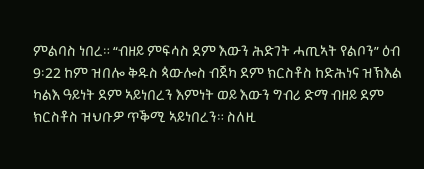ምልባስ ነበረ። “ብዘይ ምፍሳስ ደም እውን ሕድገት ሓጢኣት የልቦን” ዕብ 9፡22 ከም ዝበሎ ቅዱስ ጳውሎስ ብጀካ ደም ክርስቶስ ከድሕነና ዝኽእል ካልእ ዓይነት ደም ኣይነበረን እምነት ወይ እውን ግብሪ ድማ ብዘይ ደም ክርስቶስ ዝህቡዎ ጥቕሚ ኣይነበረን። ስለዚ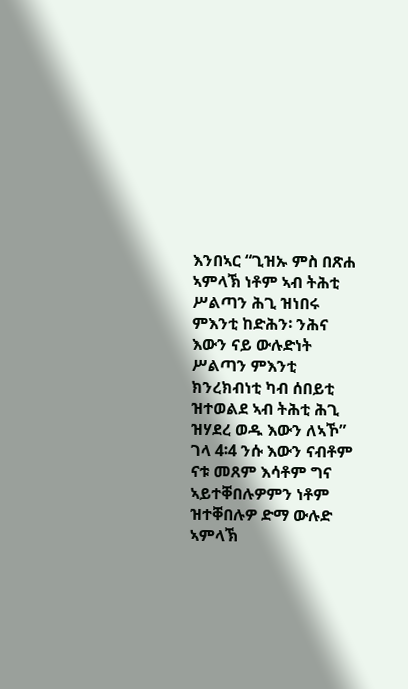እንበኣር “ጊዝኡ ምስ በጽሐ ኣምላኽ ነቶም ኣብ ትሕቲ ሥልጣን ሕጊ ዝነበሩ ምእንቲ ከድሕን፡ ንሕና እውን ናይ ውሉድነት ሥልጣን ምእንቲ ክንረክብነቲ ካብ ሰበይቲ ዝተወልደ ኣብ ትሕቲ ሕጊ ዝሃደረ ወዱ እውን ለኣኾ” ገላ 4፡4 ንሱ እውን ናብቶም ናቱ መጸም እሳቶም ግና ኣይተቐበሉዎምን ነቶም ዝተቐበሉዎ ድማ ውሉድ ኣምላኽ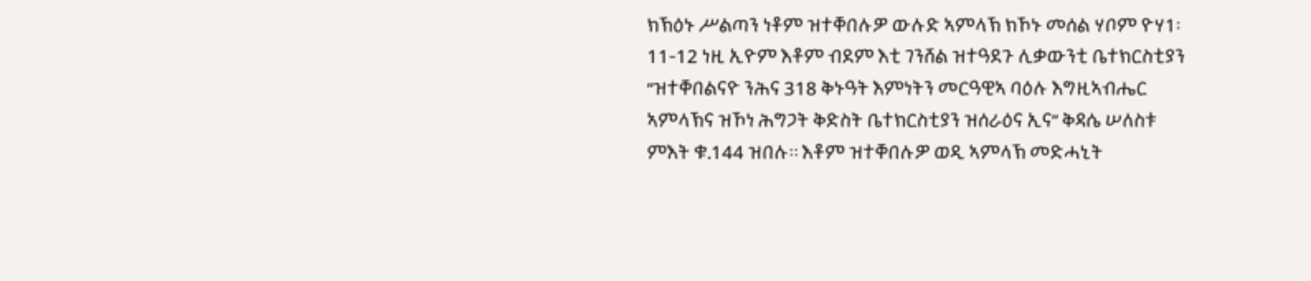ክኽዕኑ ሥልጣን ነቶም ዝተቐበሉዎ ውሉድ ኣምላኽ ክኾኑ መሰል ሃቦም ዮሃ1፡11-12 ነዚ ኢዮም እቶም ብደም እቲ ገንሸል ዝተዓደጉ ሊቃውንቲ ቤተክርስቲያን “ዝተቐበልናዮ ንሕና 318 ቅኑዓት እምነትን መርዓዊኣ ባዕሉ እግዚኣብሔር ኣምላኽና ዝኾነ ሕግጋት ቅድስት ቤተክርስቲያን ዝሰራዕና ኢና” ቅዳሴ ሠለስቱ ምእት ቁ.144 ዝበሉ። እቶም ዝተቐበሉዎ ወዲ ኣምላኽ መድሓኒት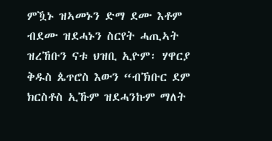ምዃኑ ዝኣመኑን ድማ ደሙ እቶም ብደሙ ዝደሓኑን ስርየት ሓጢኣት ዝረኸቡን ናቱ ህዝቢ ኢዮም፡ ሃዋርያ ቅዱስ ጴጥሮስ እውን “ብኽቡር ደም ክርስቶስ ኢኹም ዝደሓንኩም ማለት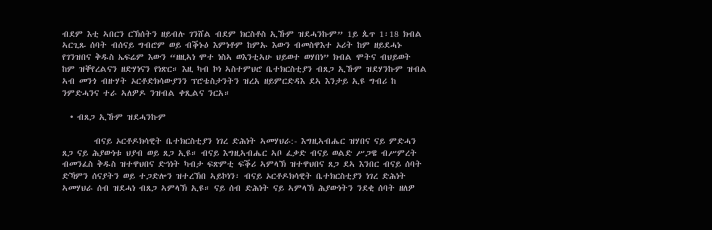ብደም እቲ ኣበርን ርኽሰትን ዘይብሉ ገንሸል ብደም ክርስቶስ ኢኹም ዝደሓንኩም” 1ይ ጴጥ 1፡18 ክብል ኣርጊጹ ሰባት ብሰናይ ግብሮም ወይ ብቕኑዕ እምነቶም ከምኡ እውን ብመስዋእተ ኦሪት ከም ዘይደሓኑ የገንዝበና ቅዱስ ኤፍሬም እውን “ዘዚኣነ ሞተ ነስኣ ወእንቲኣሁ ህይወተ ወሃበነ” ክብል ሞትና ብህይወት ከም ዝቐየረልናን ዘድሃነናን የነጽር። እዚ ካብ ኮነ ኣስተምህሮ ቤተክርስቲያን ብጸጋ ኢኹም ዝደሃንኩም ዝብል ኣብ መንጎ ብዙሃት ኦርቶድክሳውያንን ፕሮቴስታንትን ዝረአ ዘይምርድዳእ ደኣ እንታይ ኢዩ ግብሪ ከ ንምድሓንና ተራ ኣለዎዶ ንዝብል ቀጺልና ንርአ።

  • ብጸጋ ኢኹም ዝደሓንኩም

        ብናይ ኦርቶዶክሳዊት ቤተክርስቲያን ነገረ ድሕነት ኣመሃህራ:- እግዚኣብሔር ዝሃበና ናይ ምድሓን ጸጋ ናይ ሕያውነቱ ህያብ ወይ ጸጋ ኢዩ። ብናይ እግዚኣብሔር ኣቦ ፈቃድ ብናይ ወልድ ሥጋዌ ብሥምረት ብመንፈስ ቅዱስ ዝተዋህበና ድኅነት ካብታ ፍጽምቲ ፍቕሪ ኣምላኽ ዝተዋህበና ጸጋ ደኣ እንበር ብናይ ሰባት ድኻምን ሰናያትን ወይ ተጋድሎን ዝተረኽበ ኣይኮነን፡ ብናይ ኦርቶዶክሳዊት ቤተክርስቲያን ነገረ ድሕነት ኣመሃህራ ሰብ ዝደሓነ ብጸጋ ኣምላኽ ኢዩ። ናይ ሰብ ድሕነት ናይ ኣምላኽ ሕያውነትን ንደቂ ሰባት ዘለዎ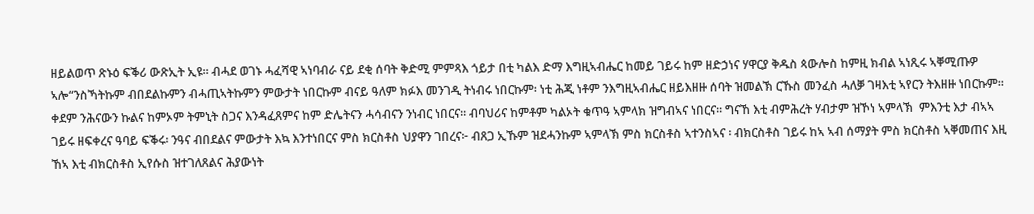ዘይልወጥ ጽኑዕ ፍቕሪ ውጽኢት ኢዩ። ብሓደ ወገኑ ሓፈሻዊ ኣነባብራ ናይ ደቂ ሰባት ቅድሚ ምምጻእ ጎይታ በቲ ካልእ ድማ እግዚኣብሔር ከመይ ገይሩ ከም ዘድኃነና ሃዋርያ ቅዱስ ጳውሎስ ከምዚ ክብል ኣነጺሩ ኣቐሚጡዎ ኣሎ“ንስኻትኩም ብበደልኩምን ብሓጢኣትኩምን ምውታት ነበርኩም ብናይ ዓለም ክፉእ መንገዲ ትነብሩ ነበርኩም፡ ነቲ ሕጂ ነቶም ንእግዚኣብሔር ዘይእዘዙ ሰባት ዝመልኽ ርኹስ መንፈስ ሓለቓ ገዛእቲ ኣየርን ትእዘዙ ነበርኩም። ቀደም ንሕናውን ኩልና ከምኦም ትምኒት ስጋና እንዳፈጸምና ከም ድሌትናን ሓሳብናን ንነብር ነበርና። ብባህሪና ከምቶም ካልኦት ቁጥዓ ኣምላክ ዝግብኣና ነበርና። ግናኸ እቲ ብምሕረት ሃብታም ዝኾነ ኣምላኽ  ምእንቲ እታ ብኣኣ ገይሩ ዘፍቀረና ዓባይ ፍቕሩ፡ ንዓና ብበደልና ምውታት እኳ እንተነበርና ምስ ክርስቶስ ህያዋን ገበረና፦ ብጸጋ ኢኹም ዝደሓንኩም ኣምላኽ ምስ ክርስቶስ ኣተንስኣና ፡ ብክርስቶስ ገይሩ ከኣ ኣብ ሰማያት ምስ ክርስቶስ ኣቐመጠና እዚ ኸኣ እቲ ብክርስቶስ ኢየሱስ ዝተገለጸልና ሕያውነት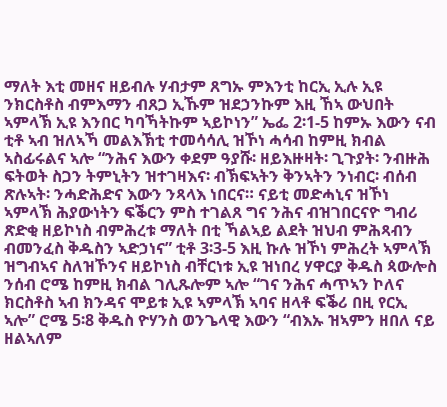ማለት እቲ መዘና ዘይብሉ ሃብታም ጸግኡ ምእንቲ ከርኢ ኢሉ ኢዩ ንክርስቶስ ብምእማን ብጸጋ ኢኹም ዝደኃንኩም እዚ ኸኣ ውህበት ኣምላኽ ኢዩ እንበር ካባኻትኩም ኣይኮነን” ኤፌ 2፡1-5 ከምኡ እውን ናብ ቲቶ ኣብ ዝለኣኻ መልእኽቲ ተመሳሳሊ ዝኾነ ሓሳብ ከምዚ ክብል ኣስፊሩልና ኣሎ “ንሕና እውን ቀደም ዓያሹ፡ ዘይእዙዛት፡ ጊጉያት፡ ንብዙሕ ፍትወት ስጋን ትምኒትን ዝተገዛእና፡ ብኽፍኣትን ቅንኣትን ንነብር፡ ብሰብ ጽሉኣት፡ ንሓድሕድና እውን ንጻላእ ነበርና። ናይቲ መድሓኒና ዝኾነ ኣምላኽ ሕያውነትን ፍቕርን ምስ ተገልጸ ግና ንሕና ብዝገበርናዮ ግብሪ ጽድቂ ዘይኮነስ ብምሕረቱ ማለት በቲ ኻልኣይ ልደት ዝህብ ምሕጻብን ብመንፈስ ቅዱስን ኣድኃነና” ቲቶ 3፡3-5 እዚ ኩሉ ዝኾነ ምሕረት ኣምላኽ ዝግብኣና ስለዝኾንና ዘይኮነስ ብቸርነቱ ኢዩ ዝነበረ ሃዋርያ ቅዱስ ጳውሎስ ንሰብ ሮሜ ከምዚ ክብል ገሊጹሎም ኣሎ “ገና ንሕና ሓጥኣን ኮለና ክርስቶስ ኣብ ክንዳና ሞይቱ ኢዩ ኣምላኽ ኣባና ዘላቶ ፍቕሪ በዚ የርኢ ኣሎ” ሮሜ 5፡8 ቅዱስ ዮሃንስ ወንጌላዊ እውን “ብእኡ ዝኣምን ዘበለ ናይ ዘልኣለም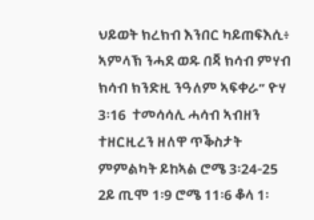ህይወት ክረክብ እንበር ካይጠፍእሲ፥ ኣምላኽ ንሓደ ወዱ በጃ ክሳብ ምሃብ ክሳብ ክንድዚ ንዓለም ኣፍቀራ” ዮሃ 3፡16  ተመሳሳሊ ሓሳብ ኣብዘን ተዘርዚረን ዘለዋ ጥቕስታት ምምልካት ይከኣል ሮሜ 3፡24-25 2ይ ጢሞ 1፡9 ሮሜ 11፡6 ቆላ 1፡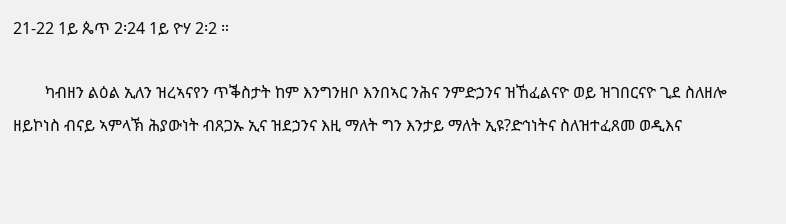21-22 1ይ ጴጥ 2፡24 1ይ ዮሃ 2፡2 ።

        ካብዘን ልዕል ኢለን ዝረኣናየን ጥቕስታት ከም እንግንዘቦ እንበኣር ንሕና ንምድኃንና ዝኸፈልናዮ ወይ ዝገበርናዮ ጊደ ስለዘሎ ዘይኮነስ ብናይ ኣምላኽ ሕያውነት ብጸጋኡ ኢና ዝደኃንና እዚ ማለት ግን እንታይ ማለት ኢዩ?ድኅነትና ስለዝተፈጸመ ወዲእና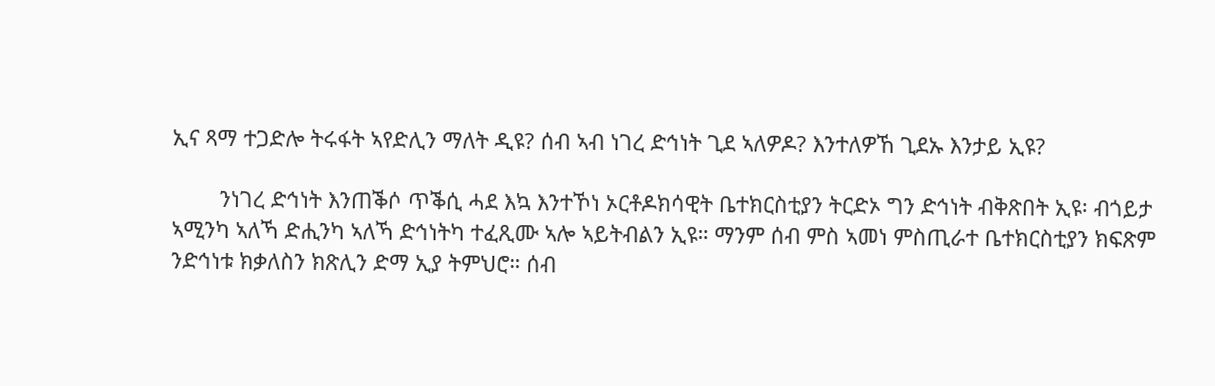ኢና ጻማ ተጋድሎ ትሩፋት ኣየድሊን ማለት ዲዩ? ሰብ ኣብ ነገረ ድኅነት ጊደ ኣለዎዶ? እንተለዎኸ ጊደኡ እንታይ ኢዩ?

        ንነገረ ድኅነት እንጠቕሶ ጥቕሲ ሓደ እኳ እንተኾነ ኦርቶዶክሳዊት ቤተክርስቲያን ትርድኦ ግን ድኅነት ብቅጽበት ኢዩ፡ ብጎይታ ኣሚንካ ኣለኻ ድሒንካ ኣለኻ ድኅነትካ ተፈጺሙ ኣሎ ኣይትብልን ኢዩ። ማንም ሰብ ምስ ኣመነ ምስጢራተ ቤተክርስቲያን ክፍጽም ንድኅነቱ ክቃለስን ክጽሊን ድማ ኢያ ትምህሮ። ሰብ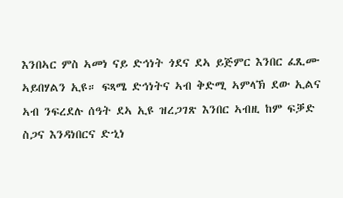እንበኣር ምስ ኣመነ ናይ ድኅነት ጎደና ደኣ ይጅምር እንበር ፈጺሙ ኣይበሃልን ኢዩ። ፍጻሜ ድኅነትና ኣብ ቅድሚ ኣምላኽ ደው ኢልና ኣብ ንፍረደሉ ሰዓት ደኣ ኢዩ ዝረጋገጽ እንበር ኣብዚ ከም ፍቓድ ስጋና እንዳነበርና ድኂነ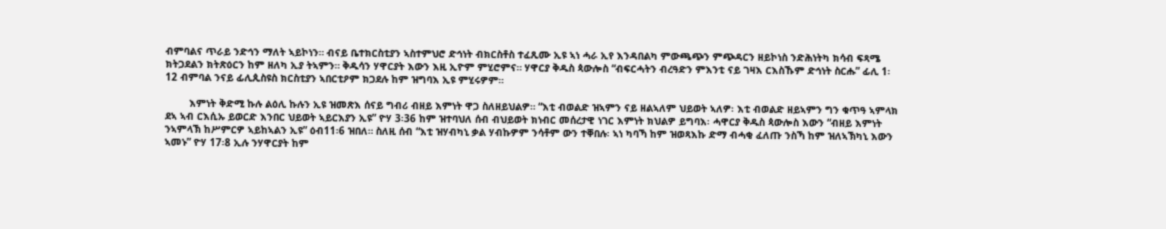ብምባልና ጥራይ ንድኅን ማለት ኣይኮነን። ብናይ ቤተክርስቲያን ኣስተምህሮ ድኅነት ብክርስቶስ ተፈጺሙ ኢዩ ኣነ ሓራ ኢየ እንዳበልካ ምውጫጭን ምጭዳርን ዘይኮነስ ንድሕነትካ ክሳብ ፍጻሜ ክትጋደልን ክትጽዕርን ከም ዘለካ ኢያ ትኣምን። ቅዱሳን ሃዋርያት እውን እዚ ኢዮም ምሂሮምና። ሃዋርያ ቅዱስ ጳውሎስ “ብፍርሓትን ብረዓድን ምእንቲ ናይ ገዛእ ርእስኹም ድኅነት ስርሑ” ፊሊ 1፡12 ብምባል ንናይ ፊሊጲስዩስ ክርስቲያን ኣበርቲዖም ክጋደሉ ከም ዝግባእ ኢዩ ምሂሩዎም።

        እምነት ቅድሚ ኩሉ ልዕሊ ኩሉን ኢዩ ዝመጽእ ሰናይ ግብሪ ብዘይ እምነት ዋጋ ስለዘይህልዎ። “እቲ ብወልድ ዝኣምን ናይ ዘልኣለም ህይወት ኣለዎ፡ እቲ ብወልድ ዘይኣምን ግን ቁጥዓ ኣምላክ ደኣ ኣብ ርእሲኡ ይወርድ እንበር ህይወት ኣይርእያን ኢዩ” ዮሃ 3፡36 ከም ዝተባህለ ሰብ ብህይወት ክነብር መሰረታዊ ነገር እምነት ክህልዎ ይግባእ፡ ሓዋርያ ቅዱስ ጳውሎስ እውን “ብዘይ እምነት ንኣምላኽ ከሥምርዎ ኣይከኣልን ኢዩ” ዕብ11፡6 ዝበለ። ስለዚ ሰብ “እቲ ዝሃብካኒ ቃል ሃብኩዎም ንሳቶም ውን ተቐበሉ፡ ኣነ ካባኻ ከም ዝወጻእኩ ድማ ብሓቂ ፈለጡ ንስኻ ከም ዝለኣኽካኒ እውን ኣመኑ” ዮሃ 17፡8 ኢሉ ንሃዋርያት ከም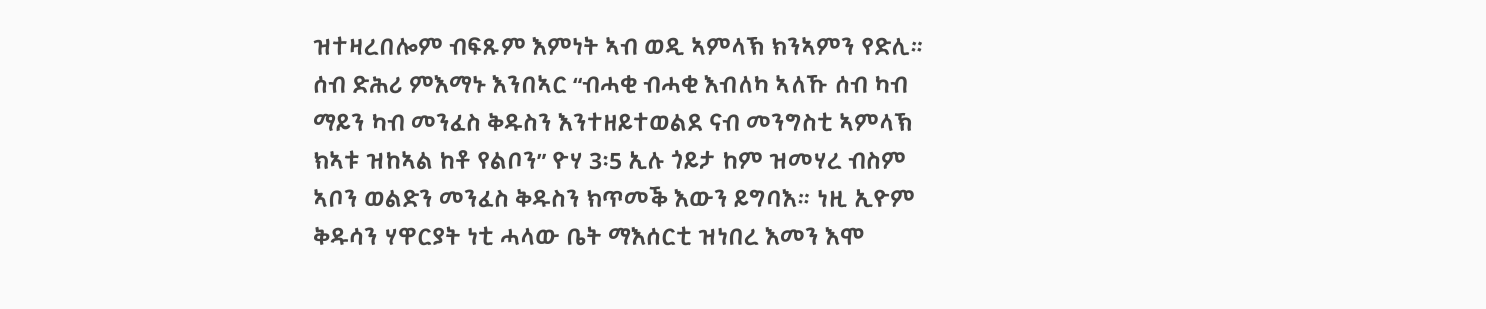ዝተዛረበሎም ብፍጹም እምነት ኣብ ወዲ ኣምላኽ ክንኣምን የድሊ። ሰብ ድሕሪ ምእማኑ እንበኣር “ብሓቂ ብሓቂ እብለካ ኣለኹ ሰብ ካብ ማይን ካብ መንፈስ ቅዱስን እንተዘይተወልደ ናብ መንግስቲ ኣምላኽ ክኣቱ ዝከኣል ከቶ የልቦን” ዮሃ 3፡5 ኢሉ ጎይታ ከም ዝመሃረ ብስም ኣቦን ወልድን መንፈስ ቅዱስን ክጥመቕ እውን ይግባእ። ነዚ ኢዮም ቅዱሳን ሃዋርያት ነቲ ሓላው ቤት ማእሰርቲ ዝነበረ እመን እሞ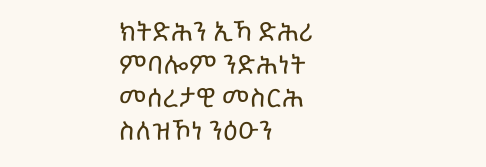ክትድሕን ኢኻ ድሕሪ ምባሎም ንድሕነት መሰረታዊ መስርሕ ስለዝኾነ ንዕዑን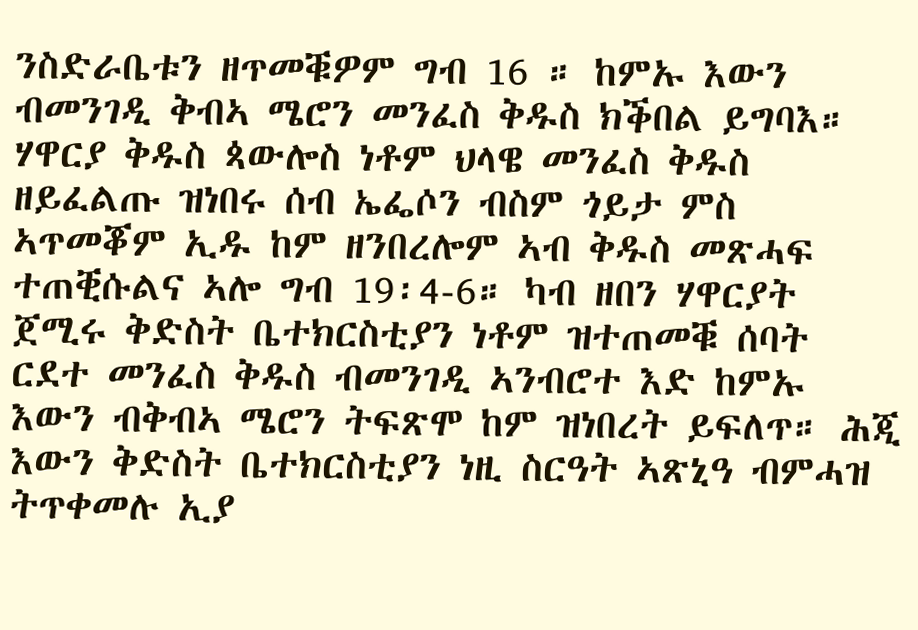ንስድራቤቱን ዘጥመቑዎም ግብ 16 ። ከምኡ እውን ብመንገዲ ቅብኣ ሜሮን መንፈስ ቅዱስ ክቕበል ይግባእ። ሃዋርያ ቅዱስ ጳውሎስ ነቶም ህላዌ መንፈስ ቅዱስ ዘይፈልጡ ዝነበሩ ሰብ ኤፌሶን ብስም ጎይታ ምስ ኣጥመቖም ኢዱ ከም ዘንበረሎም ኣብ ቅዱስ መጽሓፍ ተጠቒሱልና ኣሎ ግብ 19፡4-6። ካብ ዘበን ሃዋርያት ጀሚሩ ቅድስት ቤተክርስቲያን ነቶም ዝተጠመቑ ሰባት ርደተ መንፈስ ቅዱስ ብመንገዲ ኣንብሮተ እድ ከምኡ እውን ብቅብኣ ሜሮን ትፍጽሞ ከም ዝነበረት ይፍለጥ። ሕጂ እውን ቅድስት ቤተክርስቲያን ነዚ ስርዓት ኣጽኒዓ ብምሓዝ ትጥቀመሉ ኢያ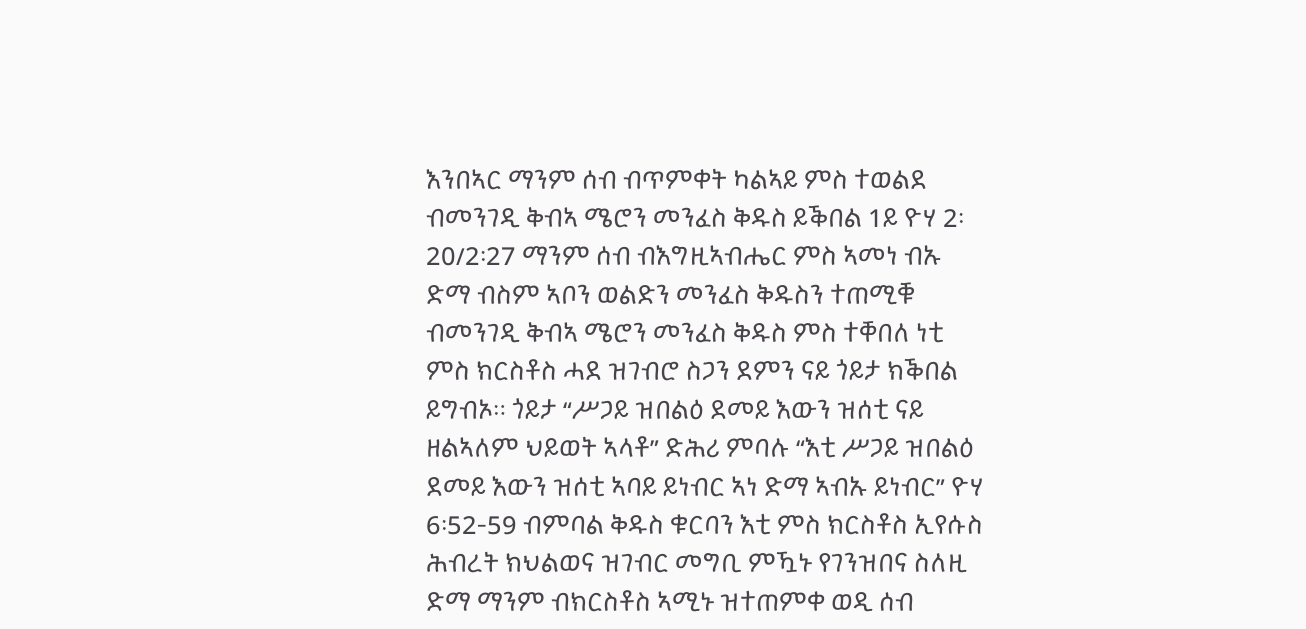እንበኣር ማንም ሰብ ብጥምቀት ካልኣይ ምስ ተወልደ ብመንገዲ ቅብኣ ሜሮን መንፈስ ቅዱስ ይቕበል 1ይ ዮሃ 2፡20/2፡27 ማንም ሰብ ብእግዚኣብሔር ምስ ኣመነ ብኡ ድማ ብስም ኣቦን ወልድን መንፈስ ቅዱስን ተጠሚቑ ብመንገዲ ቅብኣ ሜሮን መንፈስ ቅዱስ ምስ ተቐበለ ነቲ ምስ ክርስቶስ ሓደ ዝገብሮ ስጋን ደምን ናይ ጎይታ ክቕበል ይግብኦ። ጎይታ “ሥጋይ ዝበልዕ ደመይ እውን ዝሰቲ ናይ ዘልኣለም ህይወት ኣላቶ” ድሕሪ ምባሉ “እቲ ሥጋይ ዝበልዕ ደመይ እውን ዝሰቲ ኣባይ ይነብር ኣነ ድማ ኣብኡ ይነብር” ዮሃ 6፡52-59 ብምባል ቅዱስ ቁርባን እቲ ምስ ክርስቶስ ኢየሱስ ሕብረት ክህልወና ዝገብር መግቢ ምዃኑ የገንዝበና ስለዚ ድማ ማንም ብክርስቶስ ኣሚኑ ዝተጠምቀ ወዲ ሰብ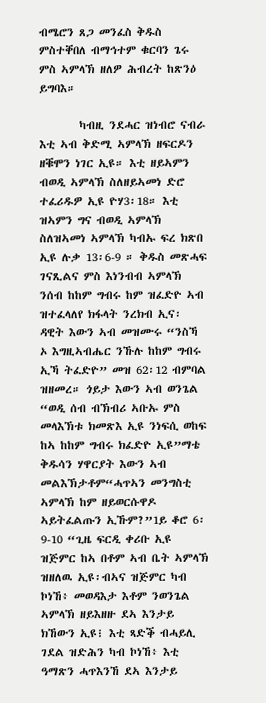ብሜሮን ጸጋ መንፈስ ቅዱስ ምስተቐበለ ብማኅተም ቁርባን ጌሩ ምስ ኣምላኽ ዘለዎ ሕብረት ከጽንዕ ይግባእ።

        ካብዚ ንደሓር ዝነብሮ ናብራ እቲ ኣብ ቅድሚ ኣምላኽ ዘፍርዶን ዘቑሞን ነገር ኢዩ። እቲ ዘይኣምን ብወዲ ኣምላኽ ስለዘይኣመነ ድሮ ተፈሪዱዎ ኢዩ ዮሃ3፡18። እቲ ዝኣምን ግና ብወዲ ኣምላኽ ስለዝኣመነ ኣምላኽ ካብኡ ፍረ ክጽበ ኢዩ ሉቃ 13፡6-9 ። ቅዱስ መጽሓፍ ገናጺልና ምስ እነንብብ ኣምላኽ ንሰብ ከከም ግብሩ ከም ዝፈድዮ ኣብ ዝተፈላለየ ክፋላት ንረክብ ኢና፡ ዳዊት እውን ኣብ መዝሙሩ “ንስኻ ኦ እግዚኣብሔር ንኹሉ ከከም ግብሩ ኢኻ ትፈድዮ” መዝ 62፡12 ብምባል ዝዘመረ። ጎይታ እውን ኣብ ወንጌል “ወዲ ሰብ ብኽብሪ ኣቡኡ ምስ መላእኽቱ ክመጽእ ኢዩ ንነፍሲ ወከፍ ከኣ ከከም ግብሩ ክፈድዮ ኢዩ”ማቴ  ቅዱሳን ሃዋርያት እውን ኣብ መልእኽታቶም“ሓጥኣን መንግስቲ ኣምላኽ ከም ዘይወርሱዋዶ ኣይትፈልጡን ኢኹም?”1ይ ቆሮ 6፡9-10 “ጊዜ ፍርዲ ቀሪቡ ኢዩ ዝጅምር ከኣ በቶም ኣብ ቤት ኣምላኽ ዝዘለዉ ኢዩ፡ብኣና ዝጅምር ካብ ኮነኸ፥ መወዳእታ እቶም ንወንጌል ኣምላኽ ዘይእዘዙ ደኣ እንታይ ክኸውን ኢዩ፧ እቲ ጻድቕ ብሓይሊ ገደል ዝድሕን ካብ ኮነኸ፥ እቲ ዓማጽን ሓጥእንኸ ደኣ እንታይ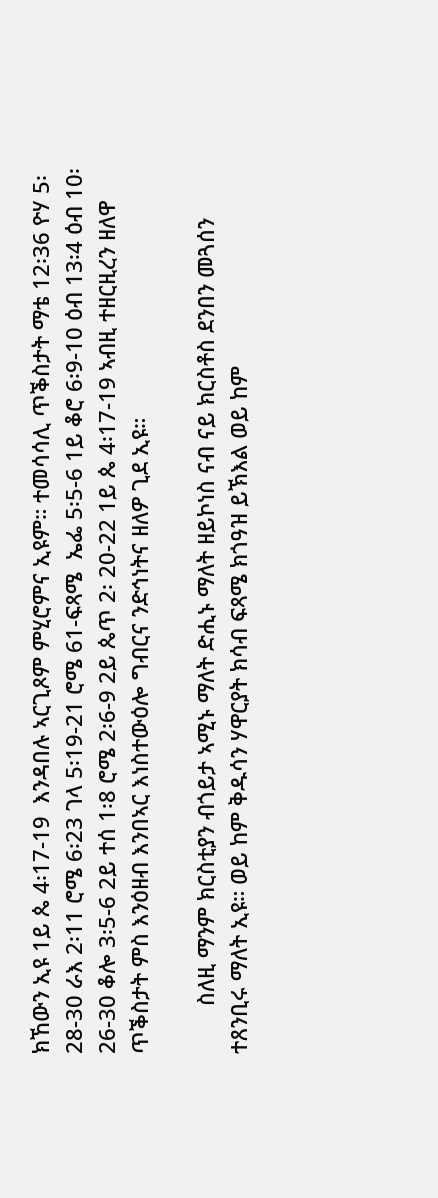ክኸውን ኢዩ 1ይ ጴ 4፡17-19  እንዳበሉ ኣርጊጾም ምሂሮምና ኢዩም። ተመሳሳሊ ጥቕስታት ማቴ 12፡36 ዮሃ 5፡28-30 ራእ 2፡11 ሮሜ 6፡23 ገላ 5፡19-21 ሮሜ 61-ፍጻሜ  ኤፌ 5፡5-6 1ይ ቆሮ 6፡9-10 ዕብ 13፡4 ዕብ 10፡26-30 ቆሎ 3፡5-6 2ይ ተሰ 1፡8 ሮሜ 2፡6-9 2ይ ጴጥ 2፡ 20-22 1ይ ጴ 4፡17-19 ኣብዚ ተዘርዚረን ዘለዋ ጥቕስታት ምስ እንዕዘብ እንበኣር እነስተውዕሎ ግብርና ንድኅነትና ዘለዎ ጊደ ኢዩ።

        ስለዚ ማንም ክርስቲያን ብጎይታ ኣሚኑ ማለት ድሒኑ ማለት ዘይኮነስ ናብ ናይ ክርስቶስ ደንበን መጓሰን ተጸንቢሩ ማለት ኢዩ። ወይ ከም ቅዱሳን ሃዋርያት ክሳብ ፍጻሜ ክጎዓዝ ይኽእል ወይ ከም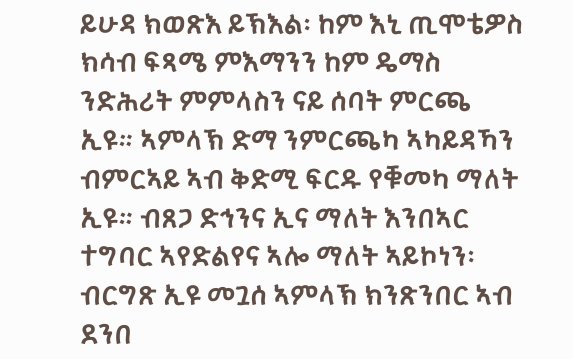ይሁዳ ክወጽእ ይኽእል፡ ከም እኒ ጢሞቴዎስ ክሳብ ፍጻሜ ምእማንን ከም ዴማስ ንድሕሪት ምምላስን ናይ ሰባት ምርጫ ኢዩ። ኣምላኽ ድማ ንምርጫካ ኣካይዳኻን ብምርኣይ ኣብ ቅድሚ ፍርዱ የቑመካ ማለት ኢዩ። ብጸጋ ድኅንና ኢና ማለት እንበኣር ተግባር ኣየድልየና ኣሎ ማለት ኣይኮነን፡ ብርግጽ ኢዩ መጓሰ ኣምላኽ ክንጽንበር ኣብ ደንበ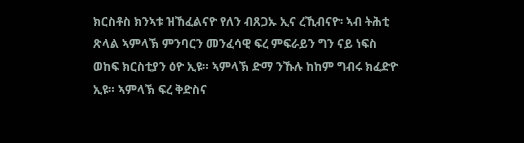ክርስቶስ ክንኣቱ ዝኸፈልናዮ የለን ብጸጋኡ ኢና ረኺብናዮ፡ ኣብ ትሕቲ ጽላል ኣምላኽ ምንባርን መንፈሳዊ ፍረ ምፍራይን ግን ናይ ነፍስ ወከፍ ክርስቲያን ዕዮ ኢዩ። ኣምላኽ ድማ ንኹሉ ከከም ግብሩ ክፈድዮ ኢዩ። ኣምላኽ ፍረ ቅድስና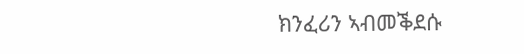ክንፈሪን ኣብመቕደሱ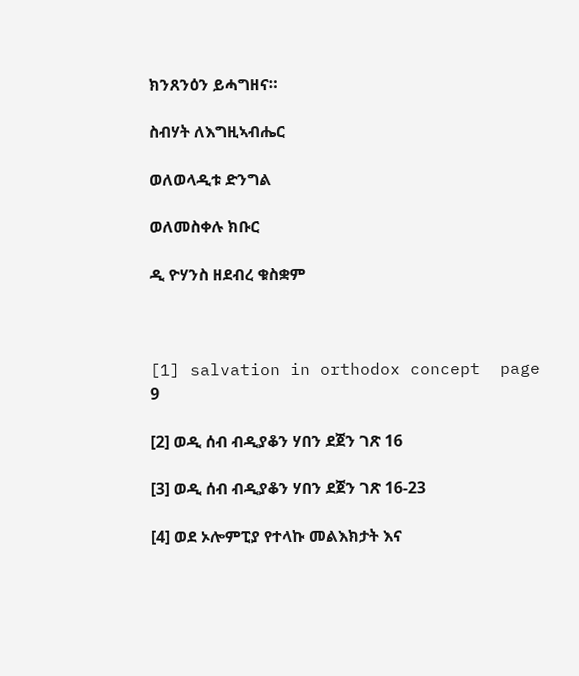ክንጸንዕን ይሓግዘና።

ስብሃት ለእግዚኣብሔር

ወለወላዲቱ ድንግል

ወለመስቀሉ ክቡር

ዲ ዮሃንስ ዘደብረ ቁስቋም



[1] salvation in orthodox concept  page 9

[2] ወዲ ሰብ ብዲያቆን ሃበን ደጀን ገጽ 16

[3] ወዲ ሰብ ብዲያቆን ሃበን ደጀን ገጽ 16-23

[4] ወደ ኦሎምፒያ የተላኩ መልእክታት እና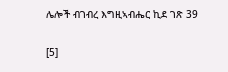ሌሎች ብገብረ እግዚኣብሔር ኪደ ገጽ 39

[5]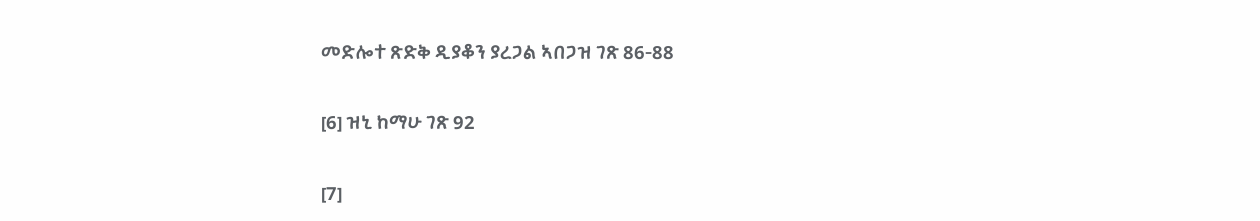መድሎተ ጽድቅ ዲያቆን ያረጋል ኣበጋዝ ገጽ 86-88

[6] ዝኒ ከማሁ ገጽ 92

[7]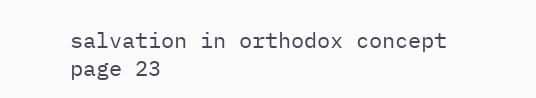salvation in orthodox concept  page 23